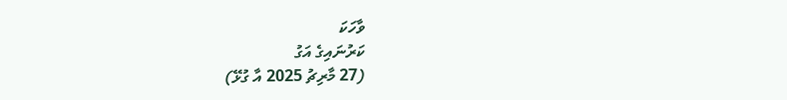ވާހަކަ
ކަރުނައިގެ އަގު
(27 މާރިޗު 2025 އާ ގުޅޭ)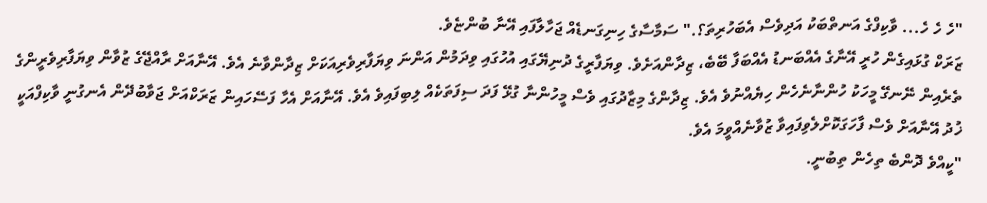"ހެ ހެ ހެ... ވާކިފްގެ އަނތްބަކު އަދިވެސް އެބަހުރިތަ؟." ސަމާސާގެ ހިނިގަނޑެއް ޖަހާލާފައި އޭނާ ބުންޏެވެ.
ޒަރަކް ގުޅައިގެން ހުރީ އޭނާގެ އެއްބަނޑު އެއްބަފާ ބޭބެ، ޒިދާންއަށެވެ. ވިޔަފާރީގެ ދުނިޔޭގައި އުހުގައި ވިދަމުން އަންނަ ވިޔަފާރިވެރިއަކަށް ޒިދާންވާނެ އެވެ. އޭނާއަށް ރާއްޖޭގެ ޒުވާން ވިޔަފާރިވެރީންގެ ތެރެއިން ނޭނގޭ މީހަކު ހުންނާނެހެން ހިޔެއްނުވެ އެވެ. ޒިދާންގެ މިޒާދުގައި ވެސް މީހުންނާ ގުޅޭ ފަދަ ސިފަތަކެއް ލިބިފައިވެ އެވެ. އޭނާއަށް އެހާ ފަސޭހައިން ޒަރަކްއަށް ޖަވާބުދޭން އެނގުނީ ވާކިފްއަކީ ޚުދު އޭނާއަށް ވެސް ފާހަގަކޮށްލެވިފައިވާ ޒުވާނެއްވީމަ އެވެ.
"ކީއްވެ ދޮންބެ ތިހެން ތިބުނީ.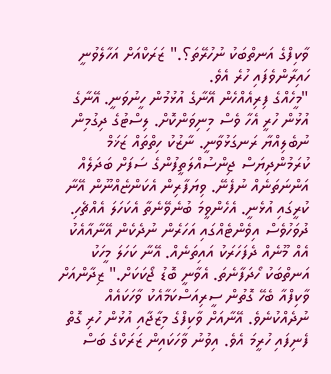ވާކިފްގެ އަނތްބަކު ނުހުރޭތަ؟." ޒަރަކްއަށް އަހާލެވުނީ ހައިރާންވެފައި ހުރެ އެވެ.
"މީހެއްގެ ފިރިއެއްހެން އޭނާގެ އުޅުމުން ހީނުވަނީ. އޭނާގެ އުޅުން ހުރީ އެހާ ވެސް މިނިވަންކޮށް. ލިސްޓުގެ ދިގުމިން ނުބެލިއްޔާ ރަނގަޅުވާނީ. ނާޒުކު ހިތްތައް ޒަޚަމް ކުރަމުންދިޔަސް ޖިންސުއްލަތީފުންގެ ސަފަށް ބަދަލެއް އަންނަތަނެއް ނުފެނޭ. ވިޔަފާރިން އެކަންޏެއްނޫން އޭނާ ކުރީގައި އުޅެނީ. އެހެންވީމަ ބުނެވޭނެތާ އެކަހަލަ އެއްޗެހި. ދުވަހުވެސް އިވެންޓެއްގައި އަހަރެން ނުދެކެން އޭނާއާއެކު އެއް މޫނެއް ދެފަހަރަކު އައިތަނެއް. އޭނާ ކަހަލަ މީހަކު އަނތްބަކު ހޯދަފާނެތަ. އެވާނީ ބޮޑު ޖޯކަކަށް." ޒިދާންއަށް ވާކިފްއާ ބެހޭ ގޮތުން ސީރިއަސްކަމާއެކު ވާހަކައެއް ނުދެއްކުނެވެ. އޭނާއަށް ވާކިފްގެ މިޒާޖާއި އުޅުން ހުރި ގޮތް ފެނިފައި ހުރީމަ އެވެ. އިވުނު ވާހަކައިން ޒަރަކްގެ ބަސް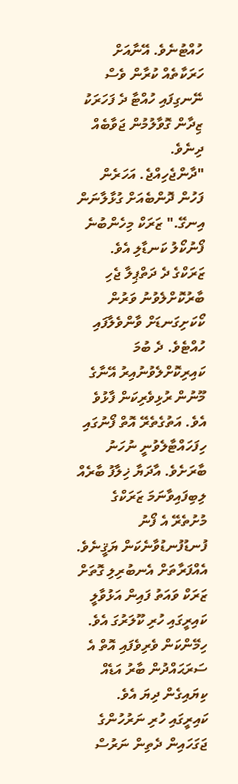ހުއްޓުނެވެ. އޭނާއަށް ހަރަކާތެއް ކުރާން ވެސް ނޭނގިފައި ހުއްޓާ ދެ ފަހަރަކު ޒިދާން ގޮވާލުމުން ޖަވާބެއް ދިނެވެ.
"ދާންޖެހިއްޖެ. އަހަރެން ފަހުން ދޮންބެއަށް ގުޅާލާނަން އިނގޭ." ޒަރަކް މިހެންބުނެ ފޯނުކޯލު ކަނޑާލި އެވެ.
ޒަރަކްގެ ދެ ދަތްޕިލާ ޖެހި ބާރުކޮށްލެވުނު ވަރުން ކޯކަށިގަނޑަށް ވާންވެލާފައި ހުއްޓެވެ. ދެ ބުމަ ކައިރިކޮށްލެވުނުއިރު އޭނާގެ މޫނުން ރުޅިވެރިކަން ފާޅުވެ އެވެ. އަތުގެތެރޭ އޮތް ފޯނުގައި ހިފަހައްޓާލެވުނީ ނުހަނު ބާރަށެވެ. އާދަޔާ ޚިލާފު ބާރެއް ލިބިފައިވާނަމަ ޒަރަކްގެ މުށުތެރޭ އެ ފޯނު ފުނޑުފުނޑުވާނެކަން ޔަޤީނެވެ. އެއްފަރާތަށް އެނބުރިލި ގޮތަށް ޒަރަކް ވައަތު ފައިން އަޅުވާލީ ކައިރީގައި ހުރި ކޫލަރުގަ އެވެ. ހިމޭންކަން ވެރިވެފައި އޮތް އެ ސަރަޙައްދުން ބާރު އަޑެއް ކިޔައިގެން ދިޔަ އެވެ. ކައިރީގައި ހުރި ނަރުހުންގެ ޖަގަހައިން ދެތިން ނަރުސް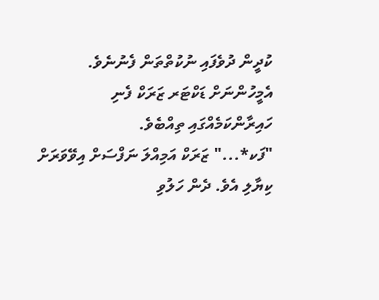ކުދީން ދުވެފައި ނުކުތްތަން ފެނުނެވެ. އެމީހުންނަށް ޑަކްޓަރ ޒަރަކް ފެނި ހައިރާންކަމެއްގައި ތިއްބެވެ.
"ފަކ*..." ޒަރަކް އަމިއްލަ ނަފްސަށް އިވޭވަރަށް ކިޔާލި އެވެ. ދެން ހަލުވި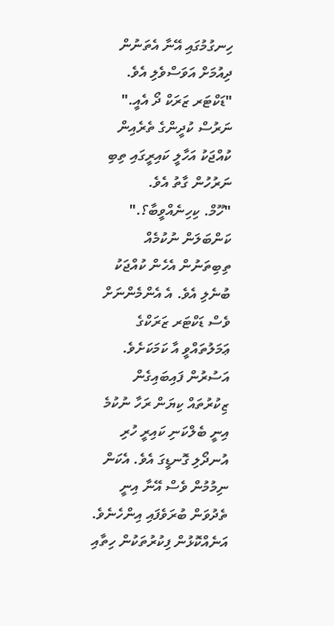ހިނގުމުގައި އޭނާ އެތަނުން ދިއުމަށް އަވަސްވެލި އެވެ.
"ޑަކްޓަރ ޒަރަކް ދޯ އެއީ." ނަރުސް ކުދީންގެ ތެރެއިން ކުއްޖަކު އަހާލީ ކައިރީގައި ތިބި ނަރުހުން ގާތު އެވެ.
"ހޫމް. ކިހިނެއްވީބާ؟." ކަންބަލަން ނުކުމެއް ތިބިތަނުން އެހެން ކުއްޖަކު ބުނެލި އެވެ. އެ އެންމެންނަށް ވެސް ޑަކްޓަރ ޒަރަކްގެ ޢަމަލުތައްވީ އާ ކަމަކަށެވެ.
އަސުރުން ފައިބައިގެން ޒިކުރުތައް ކިޔަން ރަހާ ނުކުމެ އިނީ ބެލްކަނި ކައިރީ ހުރި އުނދޯލި ގޮނޑީގަ އެވެ. އެކަން ނިމުމުން ވެސް އޭނާ އިނީ ތެދުވަން ބުރަވެފައި އިންހެނެވެ. އަނެއްކޮޅުން ފިކުރުތަކުން ހިތާއި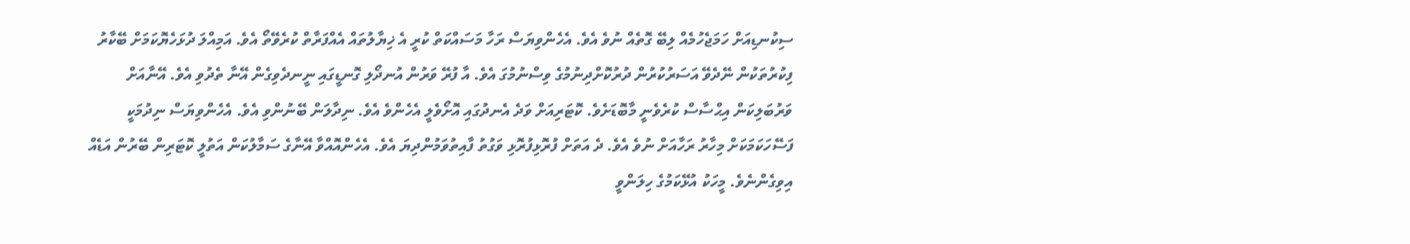ސިކުނޑިއަށް ހަމަޖެހުމެއް ލިބޭ ގޮތެއް ނުވެ އެވެ. އެހެންވިޔަސް ރަހާ މަސައްކަތް ކުރީ އެ ޚިޔާލުތައް އެއްފަރާތް ކުރެވޭތޯ އެވެ. އަމިއްލަ ދުޅަހެޔޮކަމަށް ބޭކާރު ފިކުރުތަކުން ނޭދެވޭ އަސަރުކުރުން ދުރުކޮށްދިނުމުގެ ވިސްނުމުގަ އެވެ. އާ ފުރޭ ވަރުން އުނދޯލި ގޮނޑީގައި ނީނދެވިގެން އޭނާ ތެދުވި އެވެ. އޭނާއަށް ވަރުބަލިކަން އިޙްސާސް ކުރެވެނީ މާބޮޑަށެވެ. ކޮޓަރިއަށް ވަދެ އެނދުގައި އޮށޯވެލީ އެހެންވެ އެވެ. ނިދާލަން ބޭނުންވި އެވެ. އެހެންވިޔަސް ނިދުމަކީ ފަސޭހަކަމަކަށް މިހާރު ރަހާއަށް ނުވެ އެވެ. ދެ އަތަށް ފުރޮޅިފުރޮޅި ވަގުތު ފާއިތުވަމުންދިޔަ އެވެ. އެހެންއޮއްވާ އޭނާގެ ސަމާލުކަން އަތުލީ ކޮޓަރިން ބޭރުން އަޑެއް އިވިގެންނެވެ. މީހަކު އުޅޭކަމުގެ ހިލަންވީ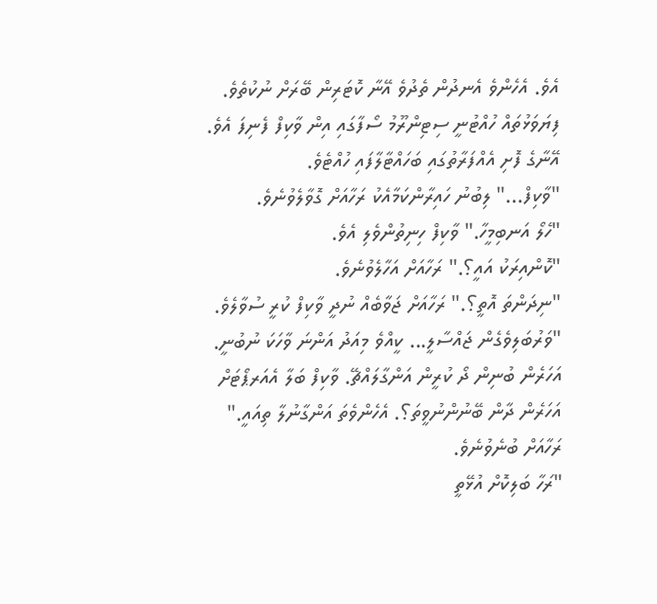އެވެ. އެހެންވެ އެނދުން ތެދުވެ އޭނާ ކޮޓަރިން ބޭރަށް ނުކުތެވެ. ފިޔަވަޅުތައް ހުއްޓުނީ ސިޓިންރޫމު ސޯފާގައި އިން ވާކިފް ފެނިފަ އެވެ. އޭނާގެ ފޮށި އެއްފަރާތުގައި ބަހައްޓާލާފައި ހުއްޓެވެ.
"ވާކިފް..." ލިބުނު ހައިރާންކަމާއެކު ރަހާއަށް ގޮވާލެވުނެވެ.
"ހެލޯ އަނބިމީހާ." ވާކިފް ހިނިތުންވެލި އެވެ.
"ކޮންއިރަކު އައީ؟." ރަހާއަށް އަހާލެވުނެވެ.
"ނިދަންތަ އޮތީ؟." ރަހާއަށް ޖަވާބެއް ނުދީ ވާކިފް ކުރީ ސުވާލެވެ.
"ވަރުބަލިވެގެން ޖައްސާލީ... ކީއްވެ މިއަދު އަންނަ ވާހަކަ ނުބުނީ. އަހަރެން ބުނިން ދޯ ކުރީން އަންގާލައްޗޭ. ވާކިފް ބަލާ އެއަރޕޯޓަށް އަހަރެން ދާން ބޭނުންނުވީތަ؟. އެހެންވެތަ އަންގާނުލާ ތިއައީ." ރަހާއަށް ބުނެވުނެވެ.
"ރަހާ ބަލިކޮށް އުޅޭތީ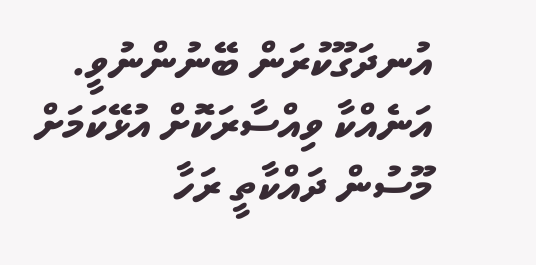އުނދަގޫކުރަން ބޭނުންނުވީ. އަނެއްކާ ވިއްސާރަކޮށް އުޅޭކަމަށް މޫސުން ދައްކާތީ ރަހާ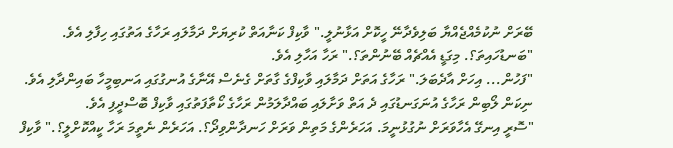ބޭރަށް ނުކުމެއްޖެއްޔާ ބަލިވެދާނޭ ހީކޮށް އަޅާނުލީ." ވާކިފް ކަނާއަތް ކުރިޔަށް ދަމާލައި ރަހާގެ އަތުގައި ހިފާލި އެވެ.
"ބަނޑުހައިތަ؟. މިގަޑީ އެއްޗެއް ބޭނުންތަ؟." ރަހާ އަހާލި އެވެ.
"ފަހުން... އިހަށް އާދެބަލަ." ރަހާގެ އަތަށް ދަމާލައި ވާކިފްގެ ގާތަށް ގެނެސް އޭނާގެ އުނގުގައި އަނބިމީހާ ބައިންދާލި އެވެ. ނިކަން ލޯބިން ރަހާގެ އުނަގަނޑުގައި ދެ އަތް ވަށާލައި ބައްދާލަމުން ރަހާގެ ކޯތާފަތުގައި ވާކިފް ބޮސްދީފި އެވެ.
"ސޮރީ އިނގޭ އެހާވަރަށް ނުގުޅުނީމަ. އަހަރެންގެ މަތިން ވަރަށް ހަނދާންވިދޯ؟. އަހަރެން ނެތީމަ ރަހާ ކީއްކޮށްލީ؟." ވާކިފް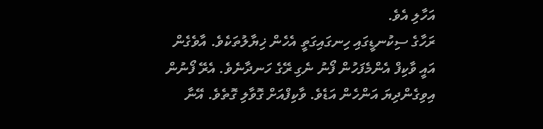އަހާލި އެވެ.
ރަހާގެ ސިކުނޑީގައި ހިނގައިގަތީ އެހެން ޚިޔާލުތަކެވެ. އާވެގެން އައީ ވާކިފް އެންމެފަހުން ފޯނު ނެގި ރޭގެ ހަނދާނެވެ. އެރޭ ފޯނުން އިވިގެންދިޔަ އަންހެން އަޑެވެ. ވާކިފްއަށް ގޮވާލި ގޮތެވެ. އޭނާ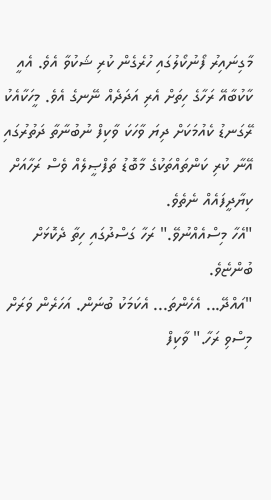މާގިނައިރު ފޯނުކޯލުގައި ހުރެގެން ކުރި ޝަކުވާ އެވެ. އެއީ ކާކުބާއޭ ރަހާގެ ހިތަށް އެރި އަދަދެއް ނޭނގެ އެވެ. މީހަކާއެކު ރޭގަނޑު ކެއުމަކަށް ދިޔަ ވާހަކަ ވާކިފް ނުބުނާތާ ދަތުރުގައި އޭނާ ކުރި ކަންތައްތަކުގެ މާބޮޑު ތަފްޞީލެއް ވެސް ރަހާއަށް ކިޔާދީފައެއް ނެތެވެ.
"އެހާ މިސްއެއްނުވޭ." ރަހާ ގަސްދުގައި ހިތާ ދެކޮޅަށް ބުންޏެވެ.
"އައްދޭ... އެހެންތަ... އެކަމަކު ބުނަން. އަހަރެން ވަރަށް މިސްވި ރަހާ." ވާކިފް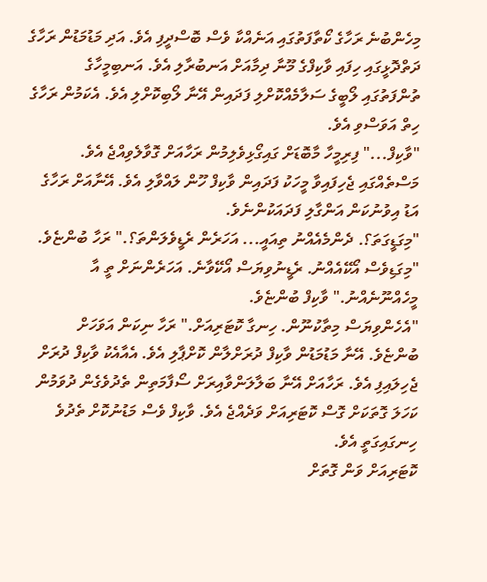މިހެންބުނެ ރަހާގެ ކޯތާފަތުގައި އަނެއްކާ ވެސް ބޮސްދީފި އެވެ. އަދި މަޑުމަޑުން ރަހާގެ ދަތްދޮޅީގައި ހިފައި ވާކިފްގެ މޫނާ ދިމާއަށް އަނބުރާލި އެވެ. އަނބިމީހާގެ ތުންފަތުގައި ލޯބީގެ ސަލާމެއްކޮށްލި ފަދައިން އޭނާ ލޯބިކޮށްލި އެވެ. އެކަމުން ރަހާގެ ހިތް އަވަސްވި އެވެ.
"ވާކިފް..." ފިރިމީހާ މާބޮޑަށް ގައިގޯޅިވެލިމުން ރަހާއަށް ގޮވާލެވިއްޖެ އެވެ. މަސްތެއްގައި ޖެހިފައިވާ މީހަކު ފަދައިން ވާކިފް ހޫން ލައްވާލި އެވެ. އޭނާއަށް ރަހާގެ އަޑު އިވުނުކަން އަންގާލި ފަދައަކުންނެވެ.
"މިގަޑީގަތަ؟. ދެންމެއެއްނު ތިއައީ... އަހަރެން ރެޑީވެލަންތަ؟." ރަހާ ބުންޏެވެ.
"މިގަޑިވެސް އޯކޭއެއްނު. ރެޑީނުވިޔަސް އޯކޭވާނެ. އަހަރެންނަށް ތީ އާ މީހެއްނޫނެއްނު." ވާކިފް ބުންޏެވެ.
"އެހެންވިޔަސް މިތާކުނޫން. ހިނގާ ކޮޓަރިއަށް." ރަހާ ނިކަން އަވަހަށް ބުންޏެވެ. އޭނާ މަޑުމަޑުން ވާކިފް ދުރަށްލާން ކޮށްޕާލި އެވެ. އެއާއެކު ވާކިފް ދުރަށް ޖެހިލައިފި އެވެ. ރަހާއަށް އޭނާ ބަލާލަންވާއިރަށް ސޯފާމަތިން ތެދުވެގެން ދުވަމުން ކަހަލަ ގޮތަކަށް ގޮސް ކޮޓަރިއަށް ވަދެއްޖެ އެވެ. ވާކިފް ވެސް މަޑުނުކޮށް ތެދުވެ ހިނގައިގަތީ އެވެ.
ކޮޓަރިއަށް ވަން ގޮތަށް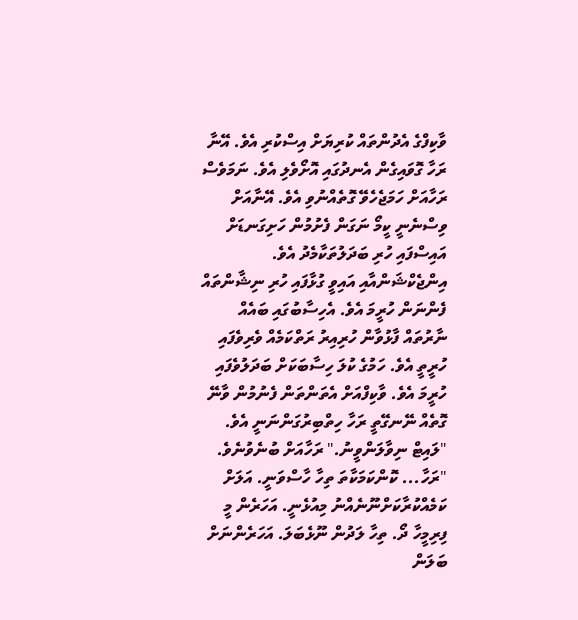ވާކިފްގެ އެދުންތައް ކުރިޔަށް އިސްކުރި އެވެ. އޭނާ ރަހާ ގޮވައިގެން އެނދުގައި އޮށޯވެލި އެވެ. ނަމަވެސް ރަހާއަށް ހަމަޖެހެވޭ ގޮތެއްނުވި އެވެ. އޭނާއަށް ވިސްނެނީ ކީމޯ ނަގަން ފެށުމުން ހަށިގަނޑަށް އައިސްފައި ހުރި ބަދަލުތަކާމެދު އެވެ. އިންޖެކްޝަންއާއި އައިވީ ގުޅާފައި ހުރި ނިޝާންތައް ފެންނަން ހުރީމަ އެވެ. އެހިސާބުގައި ބައެއް ނާރުތައް ފާޅުވާން ހުރިއިރު ރަތްކަމެއް ވެރިވެފައި ހުރީތީ އެވެ. ހަމުގެ ކުލަ ހިސާބަކަށް ބަދަލުވެފައި ހުރީމަ އެވެ. ވާކިފްއަށް އެތަންތަން ފެނުމުން ވާނޭ ގޮތެއް ނޭނގޭތީ ރަހާ ހިތްބިރުގަންނަނީ އެވެ.
"ލައިޓް ނިވާލަންވީނު." ރަހާއަށް ބުނެވުނެވެ.
"ރަހާ... ކޮންކަމަކާތަ ތިހާ ހާސްވަނީ. އަލަށް ކަމެއްކުރާކަށްނޫނެއްނު މިއުޅެނީ. އަހަރެން މީ ފިރިމީހާ ދޯ. ތިހާ ލަދުން ނޫޅެބަލަ. އަހަރެންނަށް ބަލަން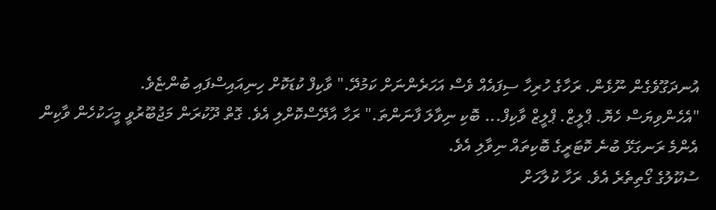އުނދަގޫވެގެން ނޫޅެން. ރަހާގެ ހުރިހާ ސިފައެއް ވެސް އަހަރެންނަށް ކަމުދޭ." ވާކިފް ކުޑަކޮށް ހިނިއައިސްފައި ބުންޏެވެ.
"އެހެންވިޔަސް ހެޔޮ. ޕްލީޒް. ޕްލީޒް ވާކިފް... ބޮކި ނިވާލަ ފާނަންތަ." ރަހާ އާދޭސްކޮށްލި އެވެ. ގޮތް ދޫކުރަން މަޖުބޫރުވީ މީހަކުހެން ވާކިން އެންމެ ރަނގަޅޭ ބުނެ ކޮޓަރީގެ ބޮކިތައް ނިވާލި އެވެ.
ސުކޫލުގެ ގޯތިތެރެ އެވެ. ރަހާ ކުލާހަށް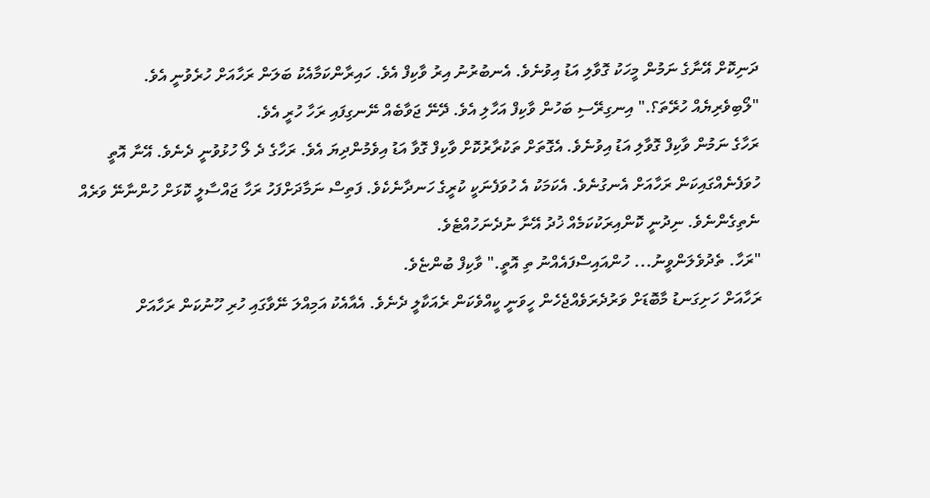ދަނިކޮށް އޭނާގެ ނަމުން މީހަކު ގޮވާލި އަޑު އިވުނެވެ. އެނބުރުނު އިރު ވާކިފް އެވެ. ހައިރާންކަމާއެކު ބަލަން ރަހާއަށް ހުރެވުނީ އެވެ.
"ލޯބިވެރިޔެއް ހުރޭތަ؟." އިނގިރޭސި ބަހުން ވާކިފް އަހާލި އެވެ. ދޭނޭ ޖަވާބެއް ނޭނގިފައި ރަހާ ހުރީ އެވެ.
ރަހާގެ ނަމުން ވާކިފް ގޮވާލި އަޑު އިވުނެވެ. އެގޮތަށް ތަކުރާރުކޮށް ވާކިފް ގޮވާ އަޑު އިވެމުންދިޔަ އެވެ. ރަހާގެ ދެ ލޯ ހުޅުވުނީ ދެނެވެ. އޭނާ އޮތީ ހުވަފެނެއްގައިކަން ރަހާއަށް އެނގުނެވެ. އެކަމަކު އެ ހުވަފެނަކީ ކުރީގެ ހަނދާނެކެވެ. ފަތިސް ނަމާދަށްފަހު ރަހާ ޖައްސާލީ ކޮޅަށް ހުންނާނޭ ވަރެއް ނެތިގެންނެވެ. ނިދުނީ ކޮންއިރަކުކަމެއް ޚުދު އޭނާ ނުދެނަހުއްޓެވެ.
"ރަހާ. ތެދުވެލަންވީނު... ހުންއައިސްފައެއްނު ތި އޮތީ." ވާކިފް ބުންޏެވެ.
ރަހާއަށް ހަށިގަނޑު މާބޮޑަށް ވަރުދެރަވެއްޖެހެން ހީވަނީ ކީއްވެކަން ރެއަކާލީ ދެނެވެ. އެއާއެކު އަމިއްލަ ނޭވާގައި ހުރި ހޫނުކަން ރަހާއަށް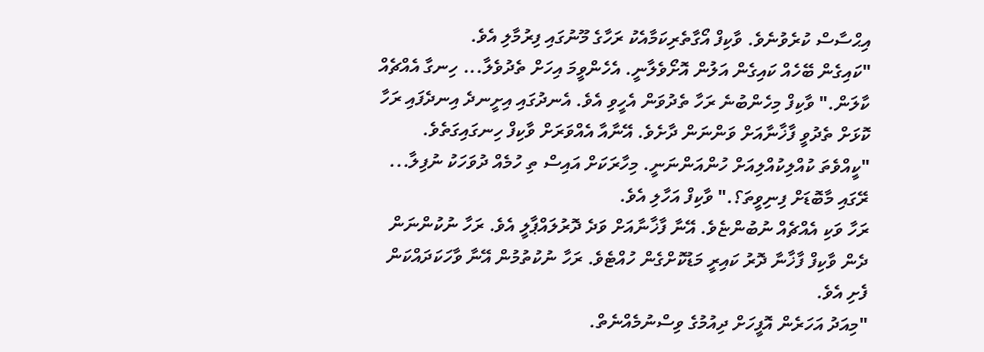އިޙްސާސް ކުރެވުނެވެ. ވާކިފް އޯގާތެރިކަމާއެކު ރަހާގެ މޫނުގައި ފިރުމާލި އެވެ.
"ކައިގެން ބޭހެއް ކައިގެން އަލުން އޮށޯވެލާނީ. އެހެންވީމަ އިހަށް ތެދުވެލާ... ހިނގާ އެއްޗެއް ކާލަން." ވާކިފް މިހެންބުނެ ރަހާ ތެދުވަން އެހީވި އެވެ. އެނދުގައި އިށީނދެ އިނދެފައި ރަހާ ކޮޅަށް ތެދުވީ ފާޚާނާއަށް ވަންނަން ދާށެވެ. އޭނާއާ އެއްވަރަށް ވާކިފް ހިނގައިގަތެވެ.
"ކީއްވެތަ ކުއްލިކުއްލިއަށް ހުންއަންނަނީ. މިހާރަކަށް އައިސް ތި ހުމެއް ދުވަހަކު ނުފިލާ... ރޭގައި މާބޮޑަށް ފިނިވީތަ؟." ވާކިފް އަހާލި އެވެ.
ރަހާ ވަކި އެއްޗެއް ނުބުންޏެވެ. އޭނާ ފާޚާނާއަށް ވަދެ ދޮރުލައްޕާލީ އެވެ. ރަހާ ނުކުންނަން ދެން ވާކިފް ފާޚާނާ ދޮރު ކައިރީ މަޑުކޮށްގެން ހުއްޓެވެ. ރަހާ ނުކުތުމުން އޭނާ ވާހަކަދައްކަން ފެށި އެވެ.
"މިއަދު އަހަރެން އޮފީހަށް ދިއުމުގެ ވިސްނުމެއްނެތް.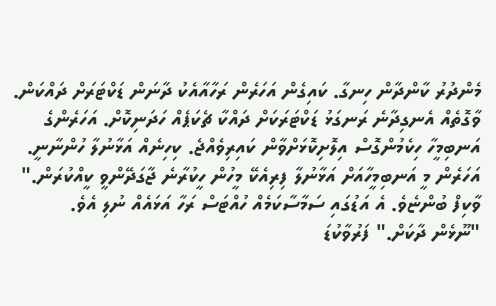މެންދުރު ކާންދާން ހިނގާ. ކައިގެން އަހަރެން ރަހާއާއެކު ދާނަން ޑަކްޓަރަށް ދައްކަން. ވާގޮތެއް އެނގިދާނެ ރަނގަޅު ޑަކްޓަރަކަށް ދައްކާ ޗެކަޕެއް ހަދަނިކޮށް. އަހަރެންގެ އަނބިމީހާ ހިކެމުންގޮސް އިލޮށިކޮޅަށްވާން ކައިރިވެއްޖެ. ކިހިނެއް އަޅާނުލާ ހުންނާނީ. އަހަރެން މީ އަނބިމީހާއަށް އަޅާނުލާ ފިރިއެކޭ މީހުން ހީކުރާނެ ޖާގަދޭންވީ ކީއްކުރަން." ވާކިފް ބުންޏެވެ. އެ އަޑުގައި ސަމާސާކަމެއް ހުއްޓަސް ރަހާ އަޅައެއް ނުލި އެވެ.
"ނޫޅެން ދާކަށް." ފަރުވާކުޑަ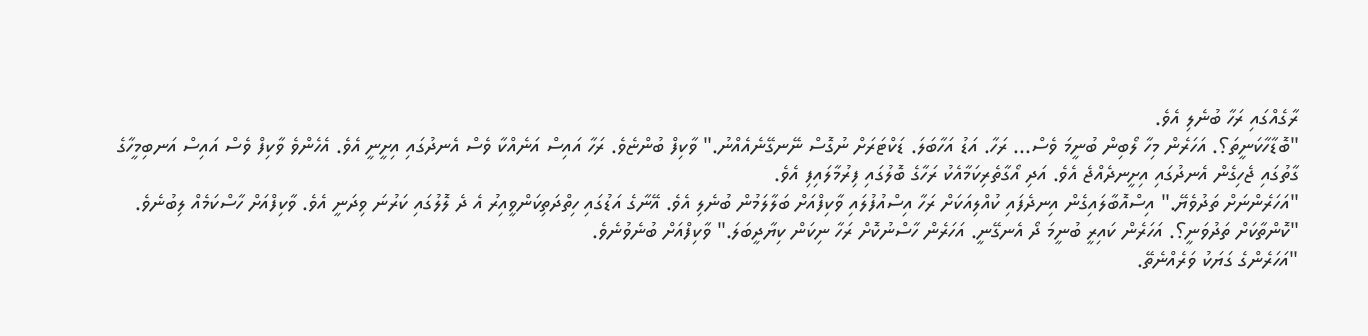ރާގެއްގައި ރަހާ ބުނެލި އެވެ.
"ބޮޑާހާކަނީތަ؟. އަހަރެން މިހާ ލޯބިން ބުނީމަ ވެސް... ރަހާ. އަޑު އަހާބަލަ. ޑަކްޓަރަށް ނުގޮސް ނޭނގޭނެއެއްނު." ވާކިފް ބުންޏެވެ. ރަހާ އައިސް އަނެއްކާ ވެސް އެނދުގައި އިށީނީ އެވެ. އެހެންވެ ވާކިފް ވެސް އައިސް އަނބިމީހާގެ ގާތުގައި ޖެހިގެން އެނދުގައި އިށީނދެއްޖެ އެވެ. އަދި އޯގާތެރިކަމާއެކު ރަހާގެ ބޮލުގައި ފިރުމާލައިފި އެވެ.
"އަހަރެންނަށް ތަދުވެޔޭ." އިސްއޮބާލައިގެން އިނދެފައި ކުއްލިއަކަށް ރަހާ އިސްއުފުލައި ވާކިފްއަށް ބަލާލަމުން ބުނެލި އެވެ. އޭނާގެ އަޑުގައި ހިތްދަތިކަންވީއިރު އެ ދެ ލޮލުގައި ކަރުނަ ވިދަނީ އެވެ. ވާކިފްއަށް ހާސްކަމެއް ލިބުނެވެ.
"ކޮންތާކަށް ތަދުވަނީ؟. އަހަރެން ކައިރީ ބުނީމަ ދޯ އެނގޭނީ. އަހަރެން ހާސްނުކޮށް ރަހާ ނިކަން ކިޔާދީބަލަ." ވާކިފްއަށް ބުނެވުނެވެ.
"އަހަރެންގެ ގަޔަކު ވަރެއްނެތޭ.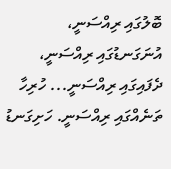ބޮލުގައި ރިއްސަނީ، އުނަގަނޑުގައި ރިއްސަނީ، ދެފައިގައި ރިއްސަނީ... ހުރިހާ ތަނެއްގައި ރިއްސަނީ. ހަށިގަނޑު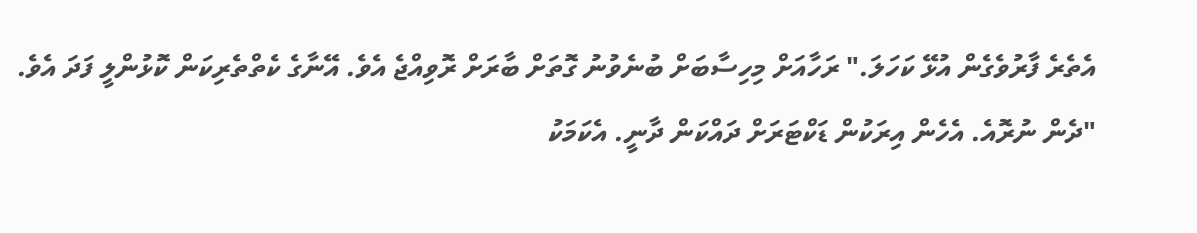އެތެރެ ފާރުވެގެން އުޅޭ ކަހަލަ." ރަހާއަށް މިހިސާބަށް ބުނެވުނު ގޮތަށް ބާރަށް ރޮވިއްޖެ އެވެ. އޭނާގެ ކެތްތެރިކަން ކޮޅުންލީ ފަދަ އެވެ.
"ދެން ނުރޮއެ. އެހެން އިރަކުން ޑަކްޓަރަށް ދައްކަން ދާނީ. އެކަމަކު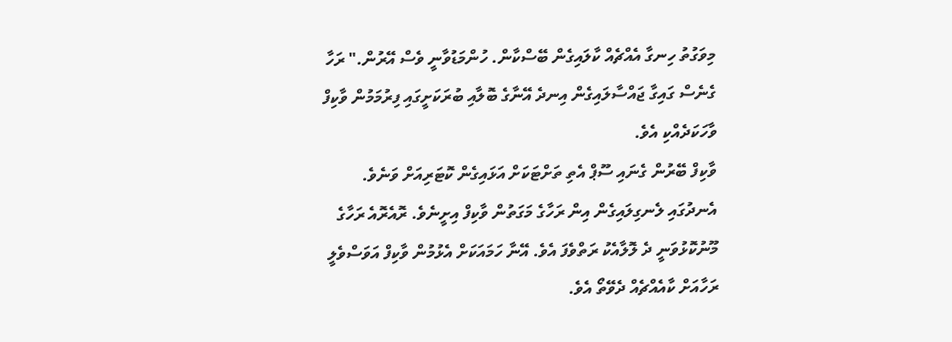މިވަގުތު ހިނގާ އެއްޗެއް ކާލައިގެން ބޭސްކާން. ހުންމަޑުވާނީ ވެސް އޭރުން." ރަހާ ގެނެސް ގައިގާ ޖައްސާލައިގެން އިނދެ އޭނާގެ ބޮލާއި ބުރަކަށީގައި ފިރުމަމުން ވާކިފް ވާހަކަދެއްކި އެވެ.
ވާކިފް ބޭރުން ގެނައި ސޫޕް އެތި ތަށްޓަކަށް އަޅައިގެން ކޮޓަރިއަށް ވަނެވެ. އެނދުގައި ލެނގިލައިގެން އިން ރަހާގެ މަގަތުން ވާކިފް އިށީނެވެ. ރޮއެރޮއެ ރަހާގެ މޫނުކޮޅުވަނީ ދެ ލޮލާއެކު ރަތްވެފަ އެވެ. އޭނާ ހަމައަކަށް އެޅުމުން ވާކިފް އަވަސްވެލީ ރަހާއަށް ކާއެއްޗެއް ދެވޭތޯ އެވެ.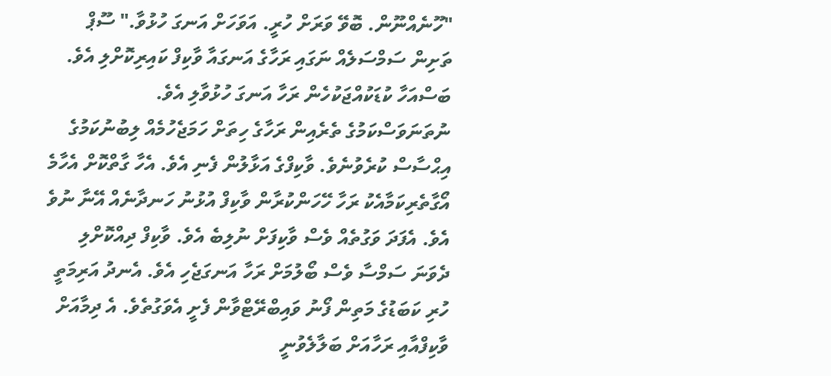"ހޫނެއްނޫން. ބޮވޭ ވަރަށް ހުރީ. އަވަހަށް އަނގަ ހުޅުވާ." ސޫޕް ތަށިން ސަމްސަލެއް ނަގައި ރަހާގެ އަނގައާ ވާކިފް ކައިރިކޮށްލި އެވެ. ބަސްއަހާ ކުޑަކުއްޖަކުހެން ރަހާ އަނގަ ހުޅުވާލި އެވެ.
ނުތަނަވަސްކަމުގެ ތެރެއިން ރަހާގެ ހިތަށް ހަމަޖެހުމެއް ލިބުނުކަމުގެ އިޙްސާސް ކުރެވުނެވެ. ވާކިފްގެ އަޅާލުން ފެނި އެވެ. އެހާ ގާތްކޮށް އެހާމެ އޯގާތެރިކަމާއެކު ރަހާ ހޭހަންކުރާން ވާކިފް އުޅުނު ހަނދާނެއް އޭނާ ނުވެ އެވެ. އެފަދަ ވަގުތެއް ވެސް ވާކިފަށް ނުލިބެ އެވެ. ވާކިފް ދިއްކޮށްލި ދެވަނަ ސަމްސާ ވެސް ބޯލުމަށް ރަހާ އަނގަޖެހި އެވެ. އެނދު އަރިމަތީ ހުރި ކަބަޑުގެ މަތިން ފޯނު ވައިބްރޭޓްވާން ފެށީ އެވަގުތެވެ. އެ ދިމާއަށް ވާކިފްއާއި ރަހާއަށް ބަލާލެވުނީ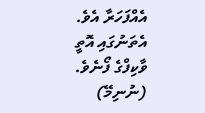އެއްފަހަރާ އެވެ. އެތަނުގައި އޮތީ ވާކިފްގެ ފޯނެވެ.
(ނުނިމޭ)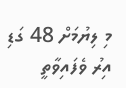މި ލިޔުމަށް 48 ގަޑި އިރު ވެފައިވާތީ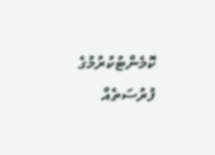ކޮމެންޓުކުރުމުގެ ފުރުސަތެއް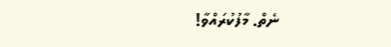ނެތް. މާފުކުރައްވާ!